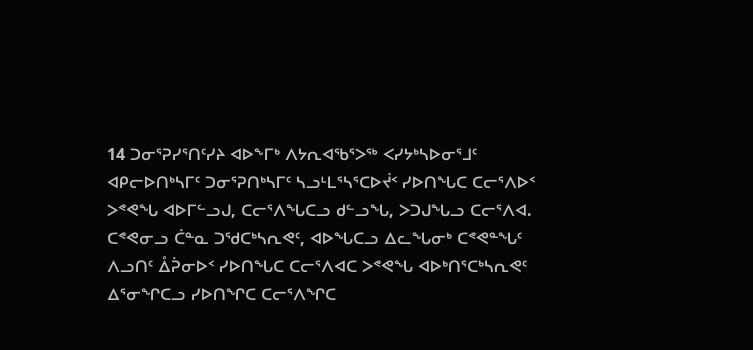14 ᑐᓂᕐᕈᓯᕐᑎᑦᓯᔨ ᐊᐅᖕᒥᒃ ᐱᔭᕆᐊᖃᕐᐳᖅ ᐸᓯᔭᒃᓴᐅᓂᕐᒧᑦ ᐊᑭᓕᐅᑎᒃᓴᒥᑦ ᑐᓂᕐᕈᑎᒃᓴᒥᑦ ᓴᓗᒻᒪᕐᓴᕐᑕᐅᔫᑉ ᓯᐅᑎᖓᑕ ᑕᓕᕐᐱᐅᑉ ᐳᕝᕙᖓ ᐊᐅᒥᓪᓗᒍ, ᑕᓕᕐᐱᖓᑕᓗ ᑯᓪᓗᖓ, ᐳᑐᒍᖓᓗ ᑕᓕᕐᐱᐊ.
ᑕᕝᕙᓂᓗ ᑖᓐᓇ ᑐᖁᑕᒃᓴᕆᕙᑦ, ᐊᐅᖓᑕᓗ ᐃᓚᖓᓂᒃ ᑕᕝᕙᓐᖓᑦ ᐱᓗᑎᑦ ᐂᕉᓂᐅᑉ ᓯᐅᑎᖓᑕ ᑕᓕᕐᐱᐊᑕ ᐳᕝᕙᖓ ᐊᐅᒃᑎᕐᑕᒃᓴᕆᕙᑦ ᐃᕐᓂᖏᑕᓗ ᓯᐅᑎᖏᑕ ᑕᓕᕐᐱᖏᑕ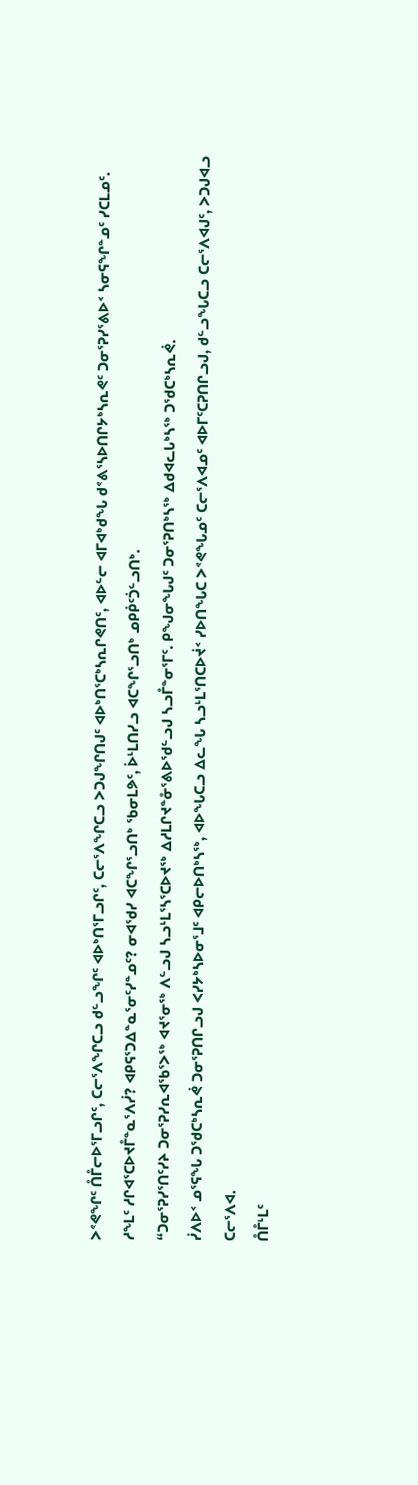ᐳᕝᕙᖏᑦ ᑍᒤᓕᐅᕐᒥᓗᒋᑦ, ᑕᓕᕐᐱᖏᑕᓗ ᑯᓪᓗᖏᑦ ᐊᐅᒃᑎᕐᒥᓗᒋᑦ, ᑕᓕᕐᐱᖏᑕᓗ ᐳᑐᒍᖏᑎᒍᑦ ᐊᐅᒃᑎᕐᑕᒃᓴᕆᒋᕙᑎᑦ, ᐊᐅᓪᓕ ᐊᒥᐊᒃᑯᖓ ᑯᕝᕕᕐᓴᐅᑎᒋᔭᒃᓴᕆᕙᑦ ᑐᓂᕐᕈᓯᕐᕕᐅᑉ ᓴᓂᕋᖏᓐᓄᑦ ᓯᑕᒪᓄᑦ.
ᓱᖕᒪᑦ ᓱᒋᐊᕐᑕᐅᔪᒤᓐᓇᕐᐱᓰ? ᐊᑭᕋᕐᑐᐃᓐᓇᕐᓂᑦᓯᓐᓄᑦ? ᓂᐊᖁᓯ ᐊᑕᖏᕐᓗᑎᒃ ᖃᓂᒪᕗᑦ, ᐆᒻᒪᑎᓯᓗ ᐊᑕᖏᕐᓗᑎᒃ ᓄᑭᑮᑦᑑᓪᓗᑎᒃ.
“ᑐᓂᕐᕈᓯᕐᑎᑦᓯᔨ ᑐᓂᕐᕈᓯᕆᐊᖃᕐᐳᖅ ᐊᔪᕐᓂᖅ ᐱᓪᓗᒍ ᓴᓗᒻᒪᕐᓴᕐᑕᐅᔪᖅ ᐃᓱᒪᒋᔪᓐᓁᕐᕕᐅᖁᓪᓗᒍ ᓴᓗᒤᓐᓂᕐᒥᑦ. ᑭᖑᓂᖓᒍᑦ ᑐᓂᕐᕈᑎᒃᓴᖅ ᐃᑯᐊᓚᒐᒃᓴᖅ ᑐᖁᑕᒃᓴᕆᕚ.
ᓰᐱᐅᑉ ᓄᕐᕋᖓ ᑐᖁᑕᒃᓴᕆᕚ ᑐᓂᕐᕈᑎᒋᓗᒍ ᐸᓯᔭᒃᓴᐅᓂᕐᒧᑦ ᐊᑭᓕᐅᑎᒃᓴᖅ, ᐊᐅᖓᑕᓗ ᐃᓚᖓ ᓴᓗᒻᒪᕐᑎᑕᐅᔫᑉ ᓯᐅᑎᖓᑕ ᐳᕝᕙᖓᓄᑦ ᑕᓕᕐᐱᐊᓄᑦ ᐊᐅᒥᑦᑕᕈᑎᒋᓗᒍ, ᑯᓪᓗᖓᑕᓗ ᑕᓕᕐᐱᐊᒍᑦ, ᐳᑐᒍᐊᓗ ᑕᓕᕐᐱᐊ.
ᑍᒤᒻᒪᑦ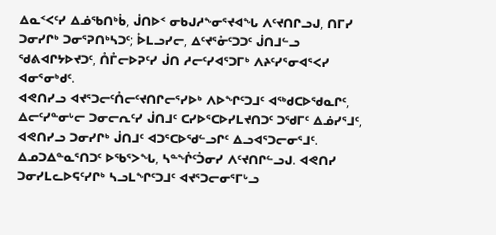ᐃᓇᑉᐸᑦᓯ ᐃᓅᖃᑎᒃᑳ, ᒎᑎᐅᑉ ᓂᑲᒍᓱᖕᓂᕐᔪᐊᖓ ᐱᑦᔪᑎᒋᓗᒍ, ᑎᒥᓯ ᑐᓂᓯᒋᒃ ᑐᓂᕐᕈᑎᒃᓴᑐᑦ; ᐆᒪᓗᓯᓕ, ᐃᑦᔪᕐᓁᑦᑐᑐᑦ ᒎᑎᒧᓪᓗ ᖁᕕᐊᒋᔭᐅᔪᑐᑦ, ᑍᒤᓕᐅᕈᑦᓯ ᒎᑎ ᓱᓕᑦᓯᐊᕐᑐᒥᒃ ᐱᔨᑦᓯᕐᓂᐊᕐᐸᓯ ᐊᓂᕐᓂᒃᑯᑦ.
ᐊᕙᑎᓯᓗ ᐊᔪᕐᑐᓕᑦᑍᓕᑦᔪᑎᒋᓕᕐᓯᐅᒃ ᐱᐅᖏᑦᑐᒧᑦ ᐊᖅᑯᑕᐅᖁᓇᒋᑦ, ᐃᓕᑦᓯᓐᓂᒡᓕ ᑐᓂᓕᕆᑦᓯ ᒎᑎᒧᑦ ᑕᓯᐅᕐᑕᐅᓯᒪᔪᑎᑐᑦ ᑐᖁᒥᑦ ᐃᓅᓯᕐᒧᑦ, ᐊᕙᑎᓯᓗ ᑐᓂᓯᒋᒃ ᒎᑎᒧᑦ ᐊᑐᕐᑕᐅᖁᓪᓗᒋᑦ ᐃᓗᐊᕐᑐᓕᓂᕐᒧᑦ.
ᐃᓄᑐᐃᓐᓇᕐᑎᑐᑦ ᐅᖃᕐᐳᖓ, ᓴᓐᖐᑦᑑᓂᓯ ᐱᑦᔪᑎᒋᓪᓗᒍ. ᐊᕙᑎᓯ ᑐᓂᓯᒪᓚᐅᕋᑦᓯᒋᒃ ᓴᓗᒪᖏᑦᑐᒧᑦ ᐊᔪᕐᑐᓕᓂᕐᒥᒡᓗ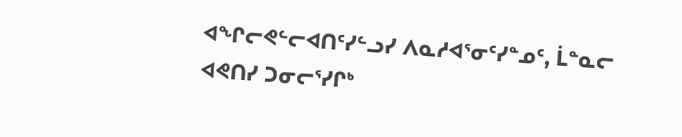ᐊᖏᓕᕙᓪᓕᐊᑎᑦᓯᓪᓗᓯ ᐱᓇᓱᐊᕐᓂᑦᓯᓐᓄᑦ, ᒫᓐᓇᓕ ᐊᕙᑎᓯ ᑐᓂᓕᕐᓯᒋᒃ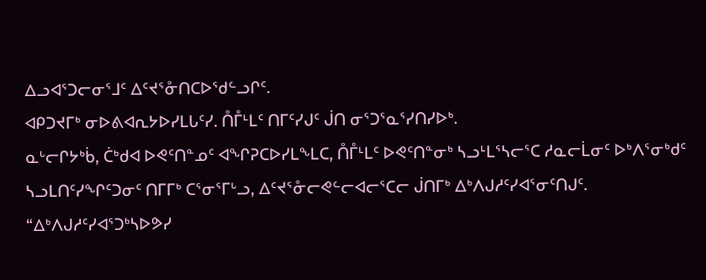ᐃᓗᐊᕐᑐᓕᓂᕐᒧᑦ ᐃᑦᔪᕐᓁᑎᑕᐅᖁᓪᓗᒋᑦ.
ᐊᑭᑐᔪᒥᒃ ᓂᐅᕕᐊᕆᔭᐅᓯᒪᒐᑦᓯ. ᑍᒤᒻᒪᑦ ᑎᒥᑦᓯᒍᑦ ᒎᑎ ᓂᕐᑐᕐᓇᕐᓯᑎᓯᐅᒃ.
ᓇᒡᓕᒋᔭᒃᑳ, ᑖᒃᑯᐊ ᐅᕙᑦᑎᓐᓄᑦ ᐊᖏᕈᑕᐅᓯᒪᖕᒪᑕ, ᑍᒤᒻᒪᑦ ᐅᕙᑦᑎᓐᓂᒃ ᓴᓗᒻᒪᕐᓴᓕᕐᑕ ᓱᓇᓕᒫᓂᑦ ᐅᒃᐱᕐᓂᒃᑯᑦ ᓴᓗᒪᑎᑦᓯᖏᑦᑐᓂᑦ ᑎᒥᒥᒃ ᑕᕐᓂᕐᒥᒡᓗ, ᐃᑦᔪᕐᓁᓕᕙᓪᓕᐊᓕᕐᑕᓕ ᒎᑎᒥᒃ ᐃᒃᐱᒍᓱᑦᓯᐊᕐᓂᑦᑎᒍᑦ.
“ᐃᒃᐱᒍᓱᑦᓯᐊᕐᑐᒃᓴᐅᕗᓯ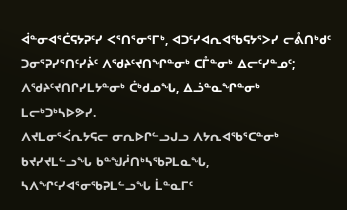ᐋᓐᓂᐊᕐᑖᕋᔭᕈᑦᓯ ᐸᕐᑎᕐᓂᕐᒥᒃ, ᐊᑐᑦᓯᐊᕆᐊᖃᕋᔭᕐᐳᓯ ᓕᕔᑎᒃᑯᑦ ᑐᓂᕐᕈᓯᕐᑎᑦᓯᔩᑦ ᐱᖁᔨᑦᔪᑎᖏᓐᓂᒃ ᑕᒤᓐᓂᒃ ᐃᓕᑦᓯᓐᓄᑦ; ᐱᖁᔨᑦᔪᑎᒋᓯᒪᔭᓐᓂᒃ ᑖᒃᑯᓄᖓ, ᐃᓘᓐᓇᖏᓐᓂᒃ ᒪᓕᒃᑐᒃᓴᐅᕗᓯ.
ᐱᔪᒪᓂᕐᐹᕆᔭᕋᓕ ᓂᕆᐅᒋᓪᓗᒍᓗ ᐱᔭᕆᐊᖃᕐᑕᓐᓂᒃ ᑲᔪᓯᔪᒪᓪᓗᖓ ᑲᓐᖑᓲᑎᒃᓴᖃᕈᒪᓇᖓ, ᓴᐱᖏᑦᓯᐊᕐᓂᖃᕈᒪᓪᓗᖓ ᒫᓐᓇᒥᑦ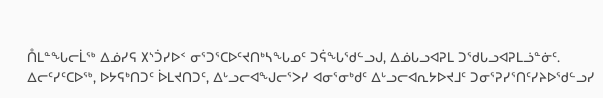ᑍᒪᓐᖓᓕᒫᖅ ᐃᓅᓯᕋ ᙭ᔅᑑᓯᐅᑉ ᓂᕐᑐᕐᑕᐅᑦᔪᑎᒃᓴᖓᓄᑦ ᑐᕌᖓᖁᓪᓗᒍ, ᐃᓅᒐᓗᐊᕈᒪ ᑐᖁᒐᓗᐊᕈᒪᓘᓐᓃᑦ.
ᐃᓕᑦᓯᑦᑕᐅᖅ, ᐅᔭᕋᒃᑎᑐᑦ ᐆᒪᔪᑎᑐᑦ, ᐃᒡᓗᓕᐊᖑᓕᕐᐳᓯ ᐊᓂᕐᓂᒃᑯᑦ ᐃᒡᓗᓕᐊᕆᔭᐅᔪᒧᑦ ᑐᓂᕐᕈᓯᕐᑎᑦᓯᔨᐅᖁᓪᓗᓯ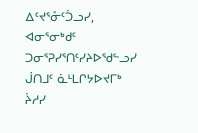ᐃᑦᔪᕐᓁᑦᑑᓗᓯ, ᐊᓂᕐᓂᒃᑯᑦ ᑐᓂᕐᕈᓯᕐᑎᑦᓯᔨᐅᖁᓪᓗᓯ ᒎᑎᒧᑦ ᓈᒻᒪᒋᔭᐅᔪᒥᒃ ᔩᓱᓯ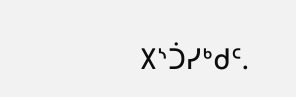᙭ᔅᑑᓯᒃᑯᑦ.